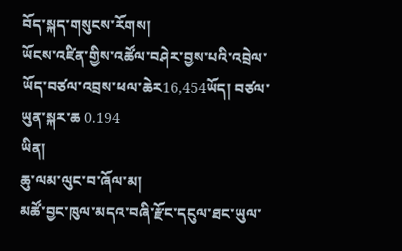བོད་སྐད་གསུངས་རོགས།
ཡོངས་འཛིན་གྱིས་འཚོལ་བཤེར་བྱས་པའི་འབྲེལ་ཡོད་བཙལ་འབྲས་ཕལ་ཆེར16,454ཡོད། བཙལ་ཡུན་སྐར་ཆ 0.194
ཡིན།
ཆུ་ལམ་ལུང་བ་ཞོལ་མ།
མཚོ་བྱང་ཁུལ་མདའ་བཞི་རྫོང་དངུལ་ཐང་ཡུལ་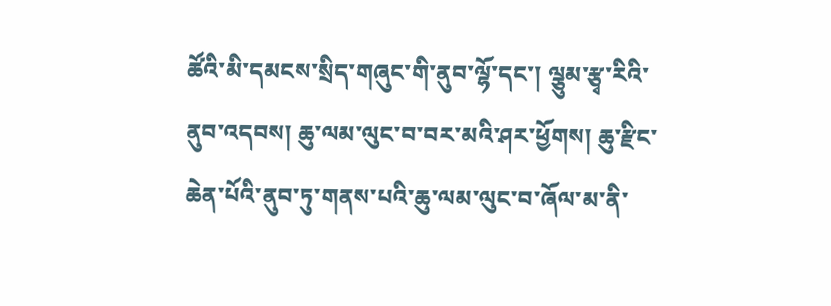ཚོའི་མི་དམངས་སྲིད་གཞུང་གི་ནུབ་ལྷོ་དང་། ལྕུམ་རྩྭ་རིའི་ནུབ་འདབས། ཆུ་ལམ་ལུང་བ་བར་མའི་ཤར་ཕྱོགས། ཆུ་རྫིང་ཆེན་པོའི་ནུབ་ཏུ་གནས་པའི་ཆུ་ལམ་ལུང་བ་ཞོལ་མ་ནི་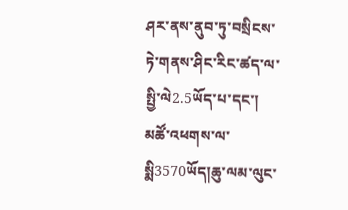ཤར་ནས་ནུབ་ཏུ་བསྲིངས་ཏེ་གནས་ཤིང་རིང་ཚད་ལ་སྤྱི་ལེ2.5ཡོད་པ་དང་། མཚོ་འཕགས་ལ་སྨི3570ཡོད།ཆུ་ལམ་ལུང་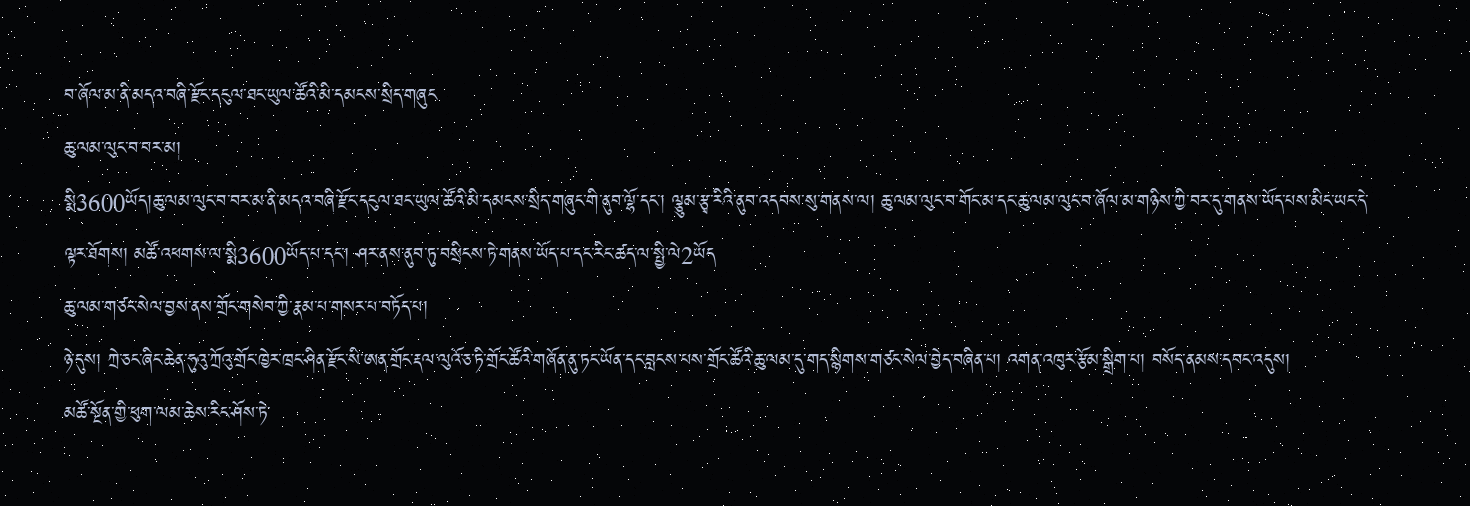བ་ཞོལ་མ་ནི་མདའ་བཞི་རྫོང་དངུལ་ཐང་ཡུལ་ཚོའི་མི་དམངས་སྲིད་གཞུང
ཆུ་ལམ་ལུང་བ་བར་མ།
སྨི3600ཡོད།ཆུ་ལམ་ལུང་བ་བར་མ་ནི་མདའ་བཞི་རྫོང་དངུལ་ཐང་ཡུལ་ཚོའི་མི་དམངས་སྲིད་གཞུང་གི་ནུབ་ལྷོ་དང་། ལྕུམ་རྩྭ་རིའི་ནུབ་འདབས་སུ་གནས་ལ། ཆུ་ལམ་ལུང་བ་གོང་མ་དང་ཆུ་ལམ་ལུང་བ་ཞོལ་མ་གཉིས་ཀྱི་བར་དུ་གནས་ཡོད་པས་མིང་ཡང་དེ་ལྟར་ཐོགས། མཚོ་འཕགས་ལ་སྨི3600ཡོད་པ་དང་། ཤར་ནས་ནུབ་ཏུ་བསྲིངས་ཏེ་གནས་ཡོད་པ་དང་རིང་ཚད་ལ་སྤྱི་ལེ2ཡོད
ཆུ་ལམ་གཙང་སེལ་བྱས་ནས་གྲོང་གསེབ་ཀྱི་རྣམ་པ་གསར་པ་བཏོད་པ།
ཉེ་དུས། ཀྲེ་ཅང་ཞིང་ཆེན་ཧུའུ་ཀྲོའུ་གྲོང་ཁྱེར་ཁྲང་ཤིན་རྫོང་སི་ཨན་གྲོང་རྡལ་ལུའོ་ཅ་ཏི་གྲོང་ཚོའི་གཞོན་ནུ་ཏང་ཡོན་དང་བླངས་པས་གྲོང་ཚོའི་ཆུ་ལམ་དུ་གད་སྙིགས་གཙང་སེལ་བྱེད་བཞིན་པ། འགན་འཁུར་རྩོམ་སྒྲིག་པ། བསོད་ནམས་དབང་འདུས།
མཚོ་སྔོན་གྱི་ཕུག་ལམ་ཆེས་རིང་ཤོས་ཏེ་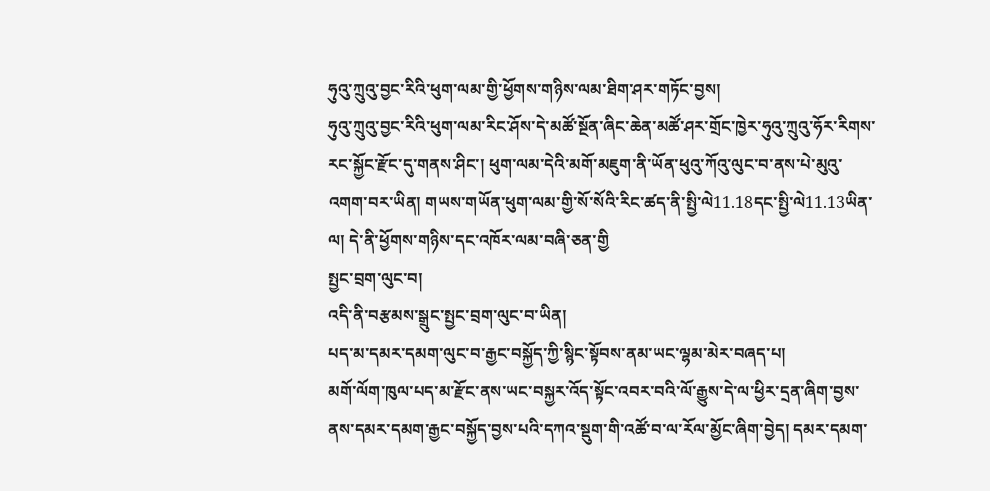ཧུའུ་ཀྲུའུ་བྱང་རིའི་ཕུག་ལམ་གྱི་ཕྱོགས་གཉིས་ལམ་ཐིག་ཤར་གཏོང་བྱས།
ཧུའུ་ཀྲུའུ་བྱང་རིའི་ཕུག་ལམ་རིང་ཤོས་དེ་མཚོ་སྔོན་ཞིང་ཆེན་མཚོ་ཤར་གྲོང་ཁྱེར་ཧུའུ་ཀྲུའུ་ཧོར་རིགས་རང་སྐྱོང་རྫོང་དུ་གནས་ཤིང་། ཕུག་ལམ་དེའི་མགོ་མཇུག་ནི་ཡོན་ཕུའུ་ཀོའུ་ལུང་བ་ནས་པེ་མུའུ་འགག་བར་ཡིན། གཡས་གཡོན་ཕུག་ལམ་གྱི་སོ་སོའི་རིང་ཚད་ནི་སྤྱི་ལེ11.18དང་སྤྱི་ལེ11.13ཡིན་ལ། དེ་ནི་ཕྱོགས་གཉིས་དང་འཁོར་ལམ་བཞི་ཅན་གྱི
སྤྱང་བྲག་ལུང་བ།
འདི་ནི་བརྩམས་སྒྲུང་སྤྱང་བྲག་ལུང་བ་ཡིན།
པད་མ་དམར་དམག་ལུང་བ་རྒྱང་བསྐྱོད་ཀྱི་སྙིང་སྟོབས་ནམ་ཡང་ལྷམ་མེར་བཞད་པ།
མགོ་ལོག་ཁུལ་པད་མ་རྫོང་ནས་ཡང་བསྐྱར་འོད་སྟོང་འབར་བའི་ལོ་རྒྱུས་དེ་ལ་ཕྱིར་དྲན་ཞིག་བྱས་ནས་དམར་དམག་རྒྱང་བསྐྱོད་བྱས་པའི་དཀའ་སྡུག་གི་འཚོ་བ་ལ་རོལ་མྱོང་ཞིག་བྱེད། དམར་དམག་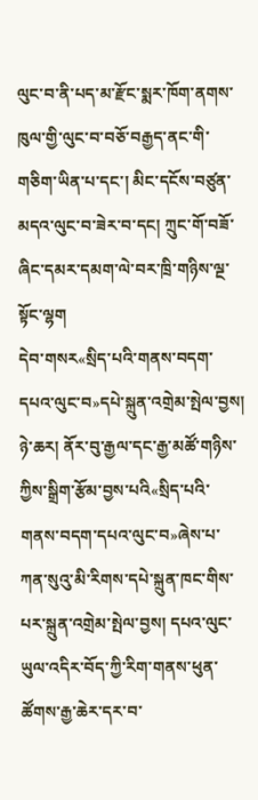ལུང་བ་ནི་པད་མ་རྫོང་སྨར་ཁོག་ནགས་ཁུལ་གྱི་ལུང་བ་བཅོ་བརྒྱད་ནང་གི་གཅིག་ཡིན་པ་དང་། མིང་དངོས་བཙུན་མདའ་ལུང་བ་ཟེར་བ་དང། ཀྲུང་གོ་བཟོ་ཞིང་དམར་དམག་ལེ་བར་ཁྲི་གཉིས་ལྔ་སྟོང་ལྷག
དེབ་གསར«སྲིད་པའི་གནས་བདག་དཔའ་ལུང་བ»དཔེ་སྐྲུན་འགྲེམ་སྤེལ་བྱས།
ཉེ་ཆར། ནོར་བུ་རྒྱལ་དང་རྒྱ་མཚོ་གཉིས་ཀྱིས་སྒྲིག་རྩོམ་བྱས་པའི«སྲིད་པའི་གནས་བདག་དཔའ་ལུང་བ»ཞེས་པ་ཀན་སུའུ་མི་རིགས་དཔེ་སྐྲུན་ཁང་གིས་པར་སྐྲུན་འགྲེམ་སྤེལ་བྱས། དཔའ་ལུང་ཡུལ་འདིར་བོད་ཀྱི་རིག་གནས་ཕུན་ཚོགས་རྒྱ་ཆེར་དར་བ་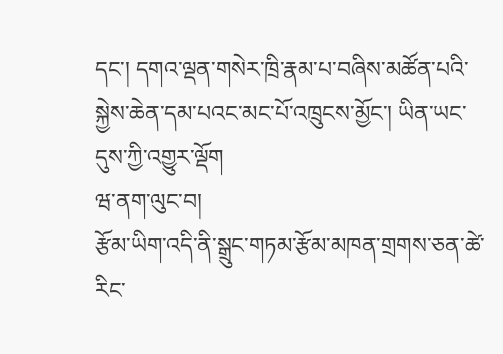དང་། དགའ་ལྡན་གསེར་ཁྲི་རྣམ་པ་བཞིས་མཚོན་པའི་སྐྱེས་ཆེན་དམ་པའང་མང་པོ་འཁྲུངས་མྱོང་། ཡིན་ཡང་དུས་ཀྱི་འགྱུར་ལྡོག
ཝ་ནག་ལུང་བ།
རྩོམ་ཡིག་འདི་ནི་སྒྲུང་གཏམ་རྩོམ་མཁན་གྲགས་ཅན་ཚེ་རིང་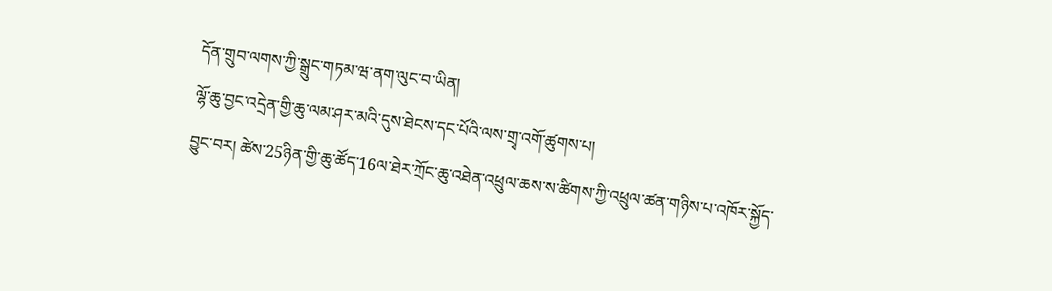དོན་གྲུབ་ལགས་ཀྱི་སྒྲུང་གཏམ་ཝ་ནག་ལུང་བ་ཡིན།
ལྷོ་ཆུ་བྱང་འདྲེན་གྱི་ཆུ་ལམ་ཤར་མའི་དུས་ཐེངས་དང་པོའི་ལས་གྲྭ་འགོ་ཚུགས་པ།
བྱུང་བར། ཚེས་25ཉིན་གྱི་ཆུ་ཚོད་16ལ་ཐེར་ཀྲོང་ཆུ་འཐེན་འཕྲུལ་ཆས་ས་ཚིགས་ཀྱི་འཕྲུལ་ཚན་གཉིས་པ་འཁོར་སྐྱོད་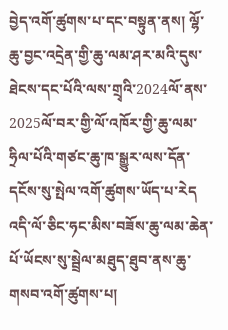བྱེད་འགོ་ཚུགས་པ་དང་བསྟུན་ནས། ལྷོ་ཆུ་བྱང་འདྲེན་གྱི་ཆུ་ལམ་ཤར་མའི་དུས་ཐེངས་དང་པོའི་ལས་གྲྭའི་2024ལོ་ནས་2025ལོ་བར་གྱི་ལོ་འཁོར་གྱི་ཆུ་ལམ་ཧྲིལ་པོའི་གཙང་ཆུ་ཁ་སྒྱུར་ལས་དོན་དངོས་སུ་སྤེལ་འགོ་ཚུགས་ཡོད་པ་རེད
འདི་ལོ་ཅིང་ཧང་མིས་བཟོས་ཆུ་ལམ་ཆེན་པོ་ཡོངས་སུ་སྦྲེལ་མཐུད་ཐུབ་ནས་ཆུ་གསབ་འགོ་ཚུགས་པ།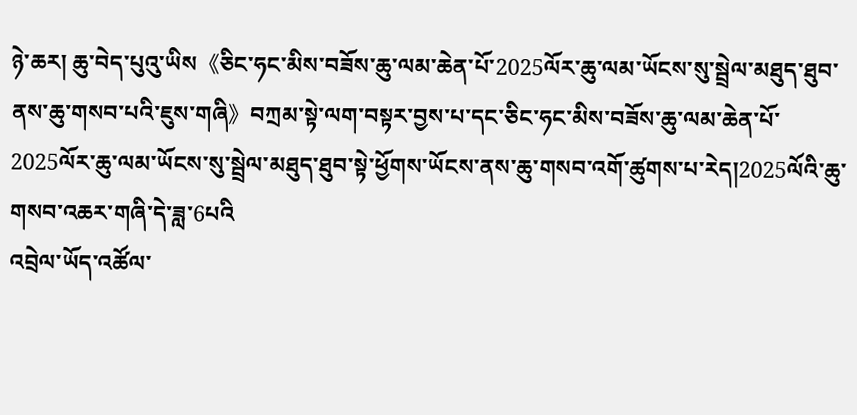ཉེ་ཆར། ཆུ་བེད་པུའུ་ཡིས《ཅིང་ཧང་མིས་བཟོས་ཆུ་ལམ་ཆེན་པོ་2025ལོར་ཆུ་ལམ་ཡོངས་སུ་སྦྲེལ་མཐུད་ཐུབ་ནས་ཆུ་གསབ་པའི་ཇུས་གཞི》བཀྲམ་སྟེ་ལག་བསྟར་བྱས་པ་དང་ཅིང་ཧང་མིས་བཟོས་ཆུ་ལམ་ཆེན་པོ་2025ལོར་ཆུ་ལམ་ཡོངས་སུ་སྦྲེལ་མཐུད་ཐུབ་སྟེ་ཕྱོགས་ཡོངས་ནས་ཆུ་གསབ་འགོ་ཚུགས་པ་རེད།2025ལོའི་ཆུ་གསབ་འཆར་གཞི་དེ་ཟླ་6པའི
འབྲེལ་ཡོད་འཚོལ་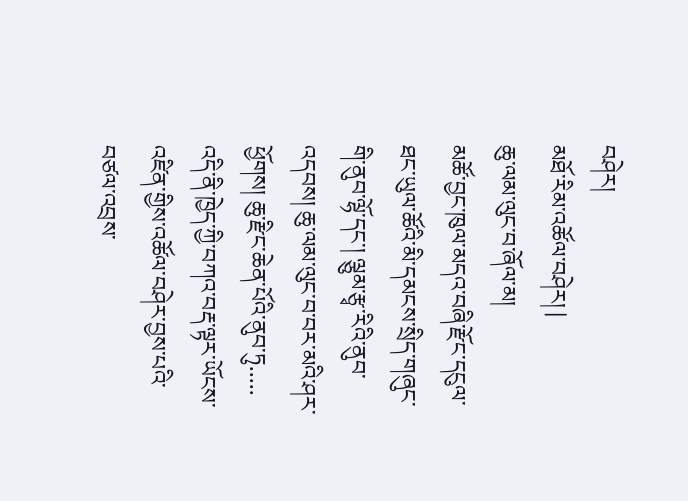བཤེར།
མཐོ་རིམ་འཚོལ་བཤེར། |
ཆུ་ལམ་ལུང་བ་ཞོལ་མ།
མཚོ་བྱང་ཁུལ་མདའ་བཞི་རྫོང་དངུལ་ཐང་ཡུལ་ཚོའི་མི་དམངས་སྲིད་གཞུང་གི་ནུབ་ལྷོ་དང་། ལྕུམ་རྩྭ་རིའི་ནུབ་འདབས། ཆུ་ལམ་ལུང་བ་བར་མའི་ཤར་ཕྱོགས། ཆུ་རྫིང་ཆེན་པོའི་ནུབ་ཏུ.....
འདི་ནི་ཁྱེད་ཀྱི་བཀའ་བརྡ་ལྟར་ཡོངས་འཛིན་གྱིས་འཚོལ་བཤེར་བྱས་པའི་བཙལ་འབྲས་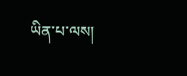ཡིན་པ་ལས།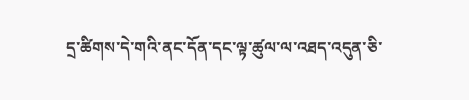དྲ་ཚིགས་དེ་གའི་ནང་དོན་དང་ལྟ་ཚུལ་ལ་འཐད་འདུན་ཅི་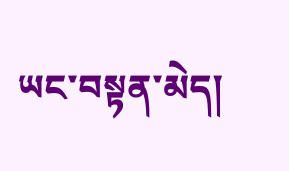ཡང་བསྟན་མེད།